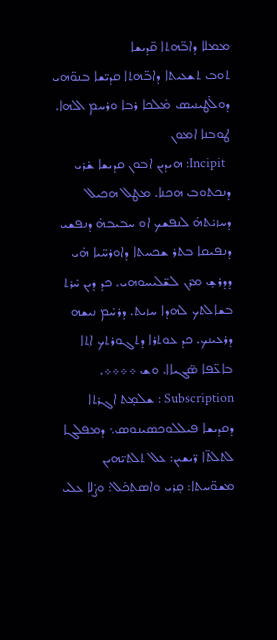ܡܡܠܐ ܕܐܒ̈ܗܬܐ ܩ̈ܕܝܫܐ
ܬܘܒ ܬܫܥܝܬܐ ܕܐܒ̈ܗܬܐ ܩܕܝ̈ܫܐ ܒܢܘ̈ܗܝ ܕܘܠ̇ܛܝܢܝܣ ܡ̇ܠܟܐ ܪܒܐ ܘܪܚܡ ܐܠܗܐ.
ܛܘܒܢܐ ܐܡܘܢ
  Incipit: ܗܝܕܝܢ ܐܒܘܢ ܩܕܝܫܐ ܫ̇ܪܝ ܕܢܟܬܘܒ ܗܟܢܐ. ܡܛܠ ܗܟܝܠ ܕܚܙܝ̇ܬܗ̇ ܠܢܦܫܟ ܐܘ ܚܒܝܒܗ̇ ܕܢܦܫܝ ܕܢܦܝܩܐ ܒܬܪ ܫܟܚܬܐ ܕܐܘܪܚ̈ܝܐ ܗ̇ܝ ܕܕܪܫ̣ ܡܪܢ ܠܫ̈ܠܝܚܘܗܝ. ܟܕ ܕܝܢ ܚ̇ܪܬ ܒܫܐܠܬܟ ܠܗܕܐ ܚܙܝܬ. ܕܪܚ̇ܡ ܢܝܫܗ ܕܪܥܝܢܟ. ܟܕ ܥܘܬܪܐ ܕܬܓܘܪܬܟ ܐܬ݂ܐ ܒܐܥ̈ܦܐ ܣ̈ܓܝܐܐ. ܘܫ ܀܀܀܀.  Subscription : ܫܠܡ̣ܬ ܐܓܪܬܐ ܕܩܕܝܫܐ ܦܝܠܠܘܟܣܝܢܘܣ܆ ܕܡܦܠܓܐ ܠܬܠܬ̈ܐ ܪ̈ܝܫܝܢ: ܥܠ ܬܠܬܝ̈ܗܝܢ ܡܫܘ̈ܚܬܐ: ܩ̣ܪܝ ܘܐܣܬܟ̇ܠ: ܘܨ̇ܠܐ ܥܠܝ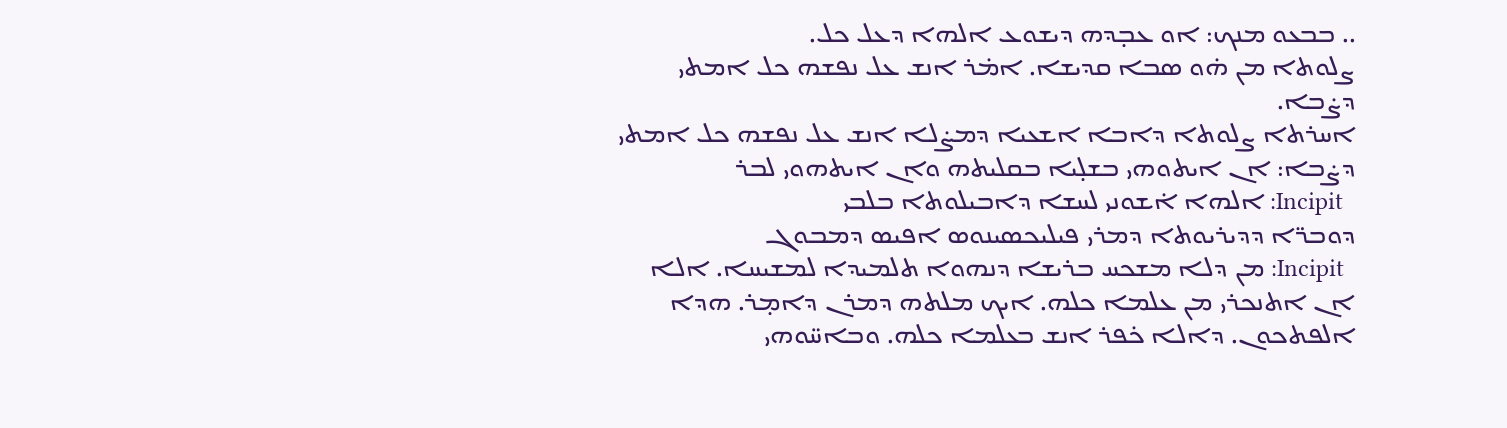.. ܒܒܥܘ ܡܢܟ: ܐܘ ܥܒ̣ܕܗ ܕܝܫܘܥ ܐܠܗܐ ܕܥܠ ܟܠ.
ܨܠܘܬܐ ܡܢ ܗ̇ܘ ܣܒܐ ܩܕܝܫܐ. ܐܡ̇ܪ ܐܢܫ ܥܠ ܢܦܫܗ ܟܠ ܐܡܬܝ ܕܨ̇ܒܐ.
ܐܚܪܬܐ ܨܠܘܬܐ ܕܐܒܐ ܐܫܥܝܐ ܕܡܨ̇ܠܐ ܐܢܫ ܥܠ ܢܦܫܗ ܟܠ ܐܡܬܝ ܕܨ̇ܒܐ: ܐܢ ܐܝܬܘܗܝ ܒܫܠ̣ܝܐ ܒܩܠܝܬܗ ܘܐܢ ܐܝܬܗܘܝ ܠܒܪ
  Incipit: ܐܠܗܐ ܐ̇ܫܘܢܝ ܠܚܫܐ ܕܐܒܝܠܘܬܐ ܒܠܒܝ
ܕܘܒܪ̈ܐ ܕܕܝܪܝܘܬܐ ܕܡܪܝ ܦܝܠܝܟܣܝܢܘܣ ܐܦܝܣ ܕܡܒܘܓ
  Incipit: ܡܢ ܕܠܐ ܡܫܟܚ ܒܪܝܫܐ ܕܢܗܘܐ ܬܠܡܝܕܐ ܠܡܫܝܚܐ. ܐܠܐ ܐܢ ܐܬܢܟܪܝ ܡܢ ܥܠܡܐ ܟܠܗ. ܐܝܟ ܡܠܬܗ ܕܡܪܢ ܕܐܡ̣ܪ. ܗܕܐ ܐܠܦܬܟܘܢ. ܕܐܠܐ ܟ̇ܦܪ ܐܢܫ ܒܥܠܡܐ ܟܠܗ. ܘܒܐܚ̈ܘܗܝ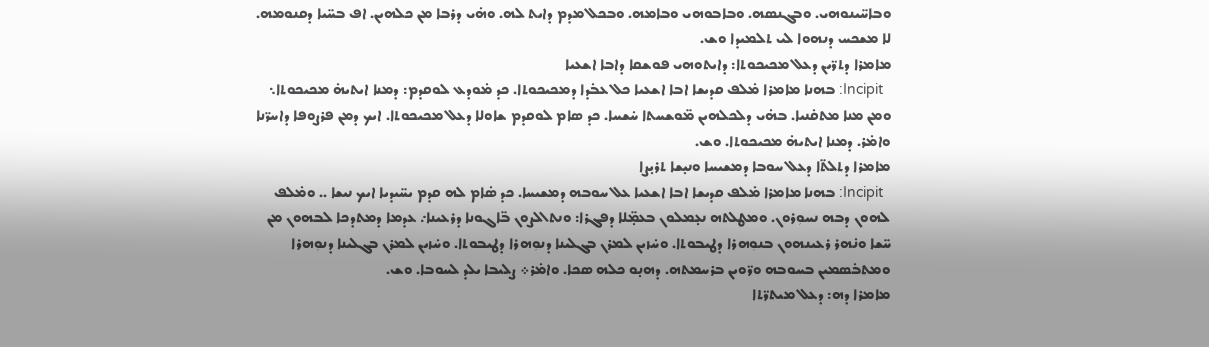ܘܒܐܚ̈ܝܢܘܗܝ. ܘܒܓܢܣܗ. ܘܒܐܒܘܗܝ ܘܒܐܡܗ. ܘܒܟܠ ܡܕܡ ܕܐܝܬ ܠܗ. ܘܗ̇ܝ ܕܪܒܐ ܡܢ ܟܠܗܝܢ. ܐܦ ܒܚ̈ܝܐ ܕܩܢܘܡܗ. ܠܐ ܡܫܟܚ ܕܢܗܘܐ ܠܝ ܬܠܡܝܕܐ ܘܫ.
ܡܐܡܪܐ ܕܬܪ̈ܝܢ ܕܥܠ ܡܟܝܟܘܬܐ: ܕܐܝܬܘܗܝ ܦܘܫܩܐ ܕܐܒܐ ܐܫܥܝܐ
  Incipit: ܒܗܢܐ ܡܐܡܪܐ ܡ̇ܠܦ ܩܕܝܫܐ ܐܒܐ ܐܫܥܝܐ ܟܠ ܥܒ̇ܕܐ ܕܡܟܝܟܘܬܐ. ܟܕ ܡ̇ܘܕܥ ܠܘܩܕܡ: ܕܡܢܐ ܐܝܬܝܗ̇ ܡܟܝܟܘܬܐ܆ ܘܡܢ ܡܢܐ ܡܬܩ̇ܢܝܐ. ܒܗ̇ܝ ܕܠܟܠܗܝܢ ܡ̈ܘܫܚܬܐ ܚ̇ܫܚܐ. ܟܕ ܣܐܡ ܠܘܩܕܡ ܫܐܘܠܐ ܕܥܠ ܡܟܝܟܘܬܐ. ܐܝܟ ܕܡܢ ܦܪܨܘܦܐ ܕܐܚܪ̈ܢܐ ܘܐܡ̇ܪ. ܕܡܢܐ ܐܝܬܝܗ̇ ܡܟܝܟܘܬܐ. ܘܫ.
ܡܐܡܪܐ ܕܬܠܬ̈ܐ ܕܥܠ ܚܘܒܐ ܕܡܫܝܚܐ ܘܢܝ̣ܫܐ ܬܪܝ̣ܨܐ
  Incipit: ܒܗܢܐ ܡܐܡܪܐ ܡ̇ܠܦ ܩܕܝܫܐ ܐܒܐ ܐܫܥܝܐ ܥܠ ܚܘܒܗ ܕܡܫܝܚܐ. ܟܕ ܣ̇ܐܡ ܠܗ ܩܕܡ ܝܚ̈ܝܕܝܐ ܐܝܟ ܢܝܫܐ .. ܘܡ̇ܠܦ ܠܗܘܢ ܕܒܗ ܢܚܘܼܪܘܢ. ܘܡܛܠܬܗ ܢܥ̣ܡܠܘܢ ܒܥܡ̣̈ܠܐ ܕܦܓܪܐ: ܘܢܬܐܠܨܘܢ ܒ̈ܐܓܘܢܐ ܕܪܥܝܢܐ܇ ܥܕܡܐ ܕܡܬܕܟܐ ܠܒܗܘܢ ܡܢ ܚ̈ܫܐ ܘܢ̇ܗܪ ܪܥܝܢܗܘܢ ܒܢܘܼܗܪܐ ܕܛܝܒܘܬܐ. ܘܚ̇ܙܝܢ ܠܡܪܢ ܒܓܠܝܢܐ ܕܢܘܼܗܪܐ ܕܛܝܒܘܬܐ. ܘܚ̇ܙܝܢ ܠܡܪܢ ܒܓܠܝܢܐ ܕܢܘܼܗܪܐ ܘܡܬܒ̇ܣܡܝܢ ܒܚܘܒܗ ܘܪ̈ܘܝܢ ܒܪܚܡܬܗ. ܕܗܢ̣ܘ ܟܠܗ ܣܟܐ. ܘܐܡ̇ܪ܀ ܨܠܝܒܐ ܝܠܕ ܠܚܘܒܐ. ܘܫ.
ܡܐܡܪܐ ܕܗ: ܕܥܠ ܡܝܬܪ̈ܬܐ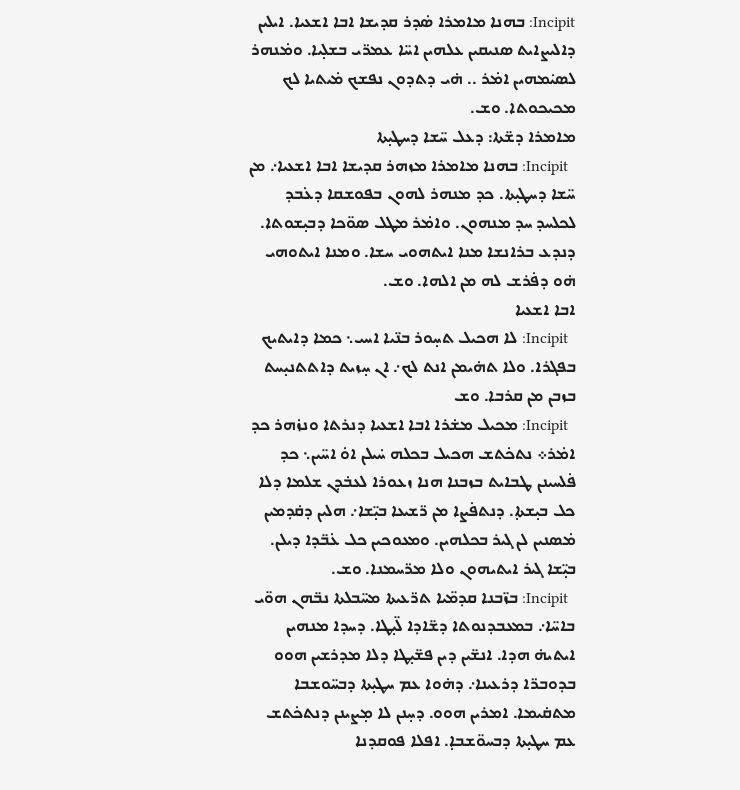Incipit: ܒܗܢܐ ܡܐܡܪܐ ܣ̇ܕܪ ܩܕܝܫܐ ܐܒܐ ܐܫܥܝܐ. ܐܝܠܝܢ ܕܐܠܝܨܐܝܬ ܣܢܝܩܝܢ ܥܠܗܝܢ ܐܚ̈ܐ ܥܡܪ̈ܝ ܒܫܠ̣ܝܐ. ܘܡ̇ܢܗܪ ܠܣܝ̇ܡܗܝܢ ܐܡ̇ܪ .. ܗ̇ܝ ܕܬܕܘܢ ܢܦܫܟ ܡ̇ܝܬܝܐ ܠܟ ܡܟܝܟܘܬܐ. ܘܫ.
ܡܐܡܪܐ ܕܫ̈ܬܐ: ܕܥܠ ܚ̈ܫܐ ܕܚܛܝ̣ܬܐ
  Incipit: ܒܗܢܐ ܡܐܡܪܐ ܡܙܗܪ ܩܕܝܫܐ ܐܒܐ ܐܫܥܝܐ܇ ܡܢ ܚ̈ܫܐ ܕܚܛܝ̣ܬܐ. ܟܕ ܡܢܗܪ ܠܗܘܢ ܒܦܘܫܩܐ ܕܥ̇ܒܕ ܠܟܠܚܕ ܚܕ ܡܢܗܘܢ. ܘܐܡ̇ܪ ܡܛܠ ܣܘ̈ܟܐ ܕܒܝ̣ܫܘܬܐ. ܕܢܕܥ ܒܪܐܢܫܐ ܡܢܐ ܐܝܬܗܘܝ ܚܫܐ. ܘܡܢܐ ܐܝܬܘܗܝ ܗ̇ܘ ܕܦ̇ܪܫ ܠܗ ܡܢ ܐܠܗܐ. ܘܫ.
ܐܒܐ ܐܫܥܝܐ
  Incipit: ܠܐ ܗܟܝܠ ܬܚ̣ܘܪ ܒܢ̈ܝܐ ܐܚܝ܆ ܟܡܐ ܕܐܝܬܝܟ ܒܦܓܪܐ. ܘܠܐ ܬܗ̇ܝܡܢ ܐܢܬ ܠܟ܇ ܐܢ ܚ̣ܙܝܬ ܕܐܬܬܢܝ̣ܚܬ ܒܙܒܢ ܡܢ ܩܪܒܐ. ܘܫ
  Incipit: ܡܟܝܠ ܡܫ̇ܪܐ ܐܒܐ ܐܫܥܝܐ ܕܢܪܬܐ ܘܢܙ̇ܗܪ ܟܕ ܐܡ̇ܪ܀ ܢܬܟ̇ܬܫ ܗܟܝܠ ܒܟܠܗ ܚ̇ܝܠܢ ܐܘ̇ ܐܚ̈ܝܢ܆ ܟܕ ܦ̇ܠܚܝܢܢ ܛܒܐܝܬ ܒܙܒܢܐ ܗܢܐ ܙܥܘܪܐ ܠܥܒ̇ܕܢ ܫܠܡܐ ܕܠܐ ܟܠ ܒܝ̣ܫܬܐ̣. ܕܢܬܦ̇ܨܐ ܡܢ ܪ̈ܫܝܥܐ ܒܝ̣̈ܫܐ܇ ܗܠܝܢ ܕܩ̇ܕܡܝܢ ܡ̇ܣܢܝܢ ܠܢ ܓܝܪ ܒܟܠܗܝܢ. ܘܡܥܘܟܝܢ ܟܠ ܥ̇ܒ̈ܕܐ ܕܝܠܢ. ܒܝ̣̈ܫܐ ܓܝܪ ܐܝܬܝܗܘܢ ܘܠܐ ܡܪ̈ܚܡܢܐ. ܘܫ.
  Incipit: ܒܙ̈ܒܢܐ ܩܕܡ̈ܝܐ ܬܪ̈ܥܝܬܐ ܡܚ̈ܒܠܬܐ ܢܒ̈ܗܢ ܗܘ̈ܝ ܒܐܚ̈ܐ܇ ܒܡܥܒܕܢܘܬܐ ܕܫ̈ܐܕܐ ܠ̈ܝ̣ܛܐ. ܕܚܕܐ ܡܢܗܝܢ ܐܝܬܝܗ̇ ܗܕܐ. ܐܢܫ̈ܝܢ ܕܝܢ ܦܫ̈ܝ̣ܛܐ ܕܠܐ ܡܕܪܫܝܢ ܗܘܘ ܒܕܘܒܪ̈ܐ ܕܪܥܝܢܐ܇ ܕܗ̇ܘܐ ܥܡ ܚܛܝ̣ܬܐ ܕܒܚ̈ܘܫܒܐ ܡܬܩ̇ܝܡܐ. ܐܡܪܝܢ ܗܘܘ. ܕܚ̣ܢܢ ܠܐ ܡ̣ܨܝܢܢ ܕܢܬܟ̇ܬܫ ܥܡ ܚܛܝ̣ܬܐ ܕܒܚܘ̈ܫܒܐ̣. ܐܦܠܐ ܦܘܩܕܢܐ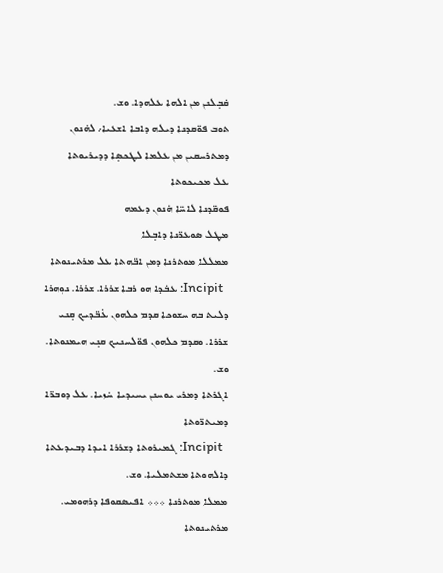ܩ̇ܒ̣ܠܢܢ ܡܢ ܐܠܗܐ ܥܠܗܕܐ. ܘܫ.
ܬܘܒ ܦܘ̈ܩܕܢܐ ܕܝܠܗ ܕܐܒܐ ܐܫܥܝܐ܇ ܠܗ̇ܢܘܢ ܕܡܬܪܚܩܝܢ ܡܢ ܥܠܡܐ ܠܛܟܣ̣ܐ ܕܕܝܪܝܘܬܐ
ܥܠ ܡܟܝܟܘܬܐ
ܦܘܩ̈ܕܢܐ ܠܐܚ̈ܐ ܗ̇ܢܘܢ ܕܥܡܗ
ܡܛܠ ܣܘܥܪ̈ܢܐ ܕܐܒ̣ܠܐ
ܡܡܠܠܐ ܡܘܬܪܢܐ ܕܡܢ ܐܒ̈ܗܬܐ ܥܠ ܡܪܬܝܢܘܬܐ
  Incipit: ܥܒ̇ܕܐ ܗܘ ܪܒܐ ܫܪܪܐ. ܫܪܪܐ. ܢܘܼܗܪܐ ܕܠܝܬ ܒܗ ܚܫܘܟܐ ܩܕܡ ܟܠܗܘܢ ܥ̇ܒ̈ܕܝܟ ܩ̣ܢܝ ܫܪܪܐ. ܘܩܕܡ ܟܠܗܘܢ ܦܘ̈ܠܚܢܝܟ ܩܢ̣ܝ ܗܝܡܢܘܬܐ. ܘܫ.
ܐܓܪܬܐ ܕܡܪܝ ܝܘܚܢܢ ܝܚܝܕܝܐ ܚ̇ܙܝܐ. ܥܠ ܕܘܒܪ̈ܐ ܕܡܝܬܪ̈ܘܬܐ
  Incipit: ܓܡܝܪܘܬܐ ܕܫܪܪܐ ܐܝܕܐ ܕܒܝܕܥܬܐ ܕܐܠܗܘܬܐ ܡܫܬܡܠܝܐ. ܘܫ.
ܡܡܠܐ ܡܘܬܪܢܐ ܀܀܀ ܐܦܝܣܩܘܦܐ ܕܪܗܘܡܝ.
ܡܪܬܝܢܘܬܐ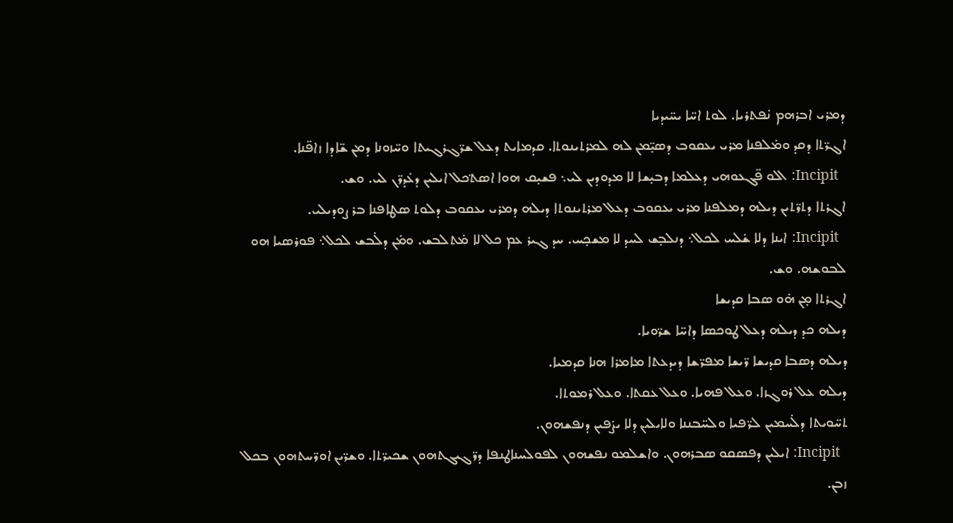ܕܡܪܝ ܐܒܪܗܡ ܢ̇ܦܬܪܝܐ. ܠܘܬ ܐܚ̈ܐ ܝܚ̈ܝܕܝܐ
ܐܓܪ̈ܬܐ ܕܩܕ ܘܡ̇ܠܦܢܐ ܡܪܝ ܝܥܩܘܒ ܕܣܝ̣̈ܡܢ ܠܗ ܠܡܪܬܝܢܘܬܐ. ܩܕܡܐܝܬ ܕܥܠ ܫܪ̈ܓܪܓܝܬܐ ܘܚ̈ܙܘܢܐ ܕܡܢ ܫ̈ܐܕܐ ܙܐܦ̈ܢܐ.
  Incipit: ܐܠܘ ܦ̈ܓܥܘܗܝ ܕܥܠܡܐ ܕܒܝ̣ܫܐ ܠܐ ܡܕܘܕܝܢ ܠܝ܆ ܦܫܝ̣ܩ ܗܘܐ ܐܣܬ݀ܟܠ ܐܝܠܝܢ ܕܥ̇ܕܪ̈ܢ ܠܝ. ܘܫ.
ܐܓܪܬܐ ܕܬܪ̈ܬܝܢ ܕܝܠܗ ܕܡܠܦܢܐ ܡܪܝ ܝܥܩܘܒ ܕܥܠ ܡܪܬܝܢܘܬܐ ܕܝܠܗ ܕܡܪܝ ܝܥܩܘܒ ܕܠܘܬ ܣܛܐܦܢܐ ܒܪ ܨܘܕܝܠܝ.
  Incipit: ܐܝܢܐ ܕܠܐ ܫ̇ܠܚ ܠܟܠ܆ ܕܢܠܒ̣ܫ ܠܚܕ ܠܐ ܡܫܟ̣ܚ. ܚܕ ܓܝܪ ܥܡ ܟܠ ܠܐ ܡ̇ܬܠܒܫ. ܘܡ̇ܢ ܕܠ̇ܒܫ ܠܟܠ܆ ܦܘܪܣܝܐ ܗܘ ܠܒܘܫܗ. ܘܫ.
ܐܓܪܬܐ ܡ̣ܢ ܗ̇ܘ ܣܒܐ ܩܕܝܫܐ
ܕܝܠܗ ܟܕ ܕܝܠܗ ܕܥܠ ܛܘܟܣܐ ܕܐܚ̈ܐ ܫܪ̈ܘܝܐ.
ܕܝܠܗ ܕܣܒܐ ܩܕܝܫܐ ܪ̈ܝܫܐ ܡܦܪ̈ܫܐ ܕܝܕܥܬܐ ܡܐܡܪܐ ܗܢܐ ܩܕܡܝܐ.
ܕܝܠܗ ܥܠ ܪܘܓܙܐ. ܘܥܠ ܦܗܝܐ. ܘܥܠ ܥܩܬܐ. ܘܥܠ ܪܡܘܬܐ.
ܬܚ̈ܘܝܬܐ ܕܠ̇ܚܡܝܢ ܠܪ̈ܦܝܐ ܘܠܚ̈ܒܢܢܐ ܘܠܐܝܠܝܢ ܕܠܐ ܝܨ̇ܦܝܢ ܕܢܦܫܗܘܢ.
  Incipit: ܐܝܠܝܢ ܕܦܣܩܘ ܣܒܪܗܘܢ. ܘܐܫܠܡܘ ܢܦܫܗܘܢ ܠܦܘܠܚܢܐܛܢܦܐ ܕܪ̈ܓܝܓܬܗܘܢ ܫܟܝܪ̈ܬܐ. ܘܫܪ̈ܝܢ ܐܘܪ̈ܚܬܗܘܢ ܒܟܠ ܙܒܢ.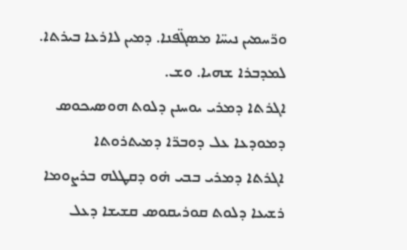ܘܪ̈ܚܡܝܢ ܢܝܚ̈ܐ ܡܣܓ̈ܦܢܐ. ܕܡܝܢ ܠܐܪܥܐ ܒܝܪܬܐ. ܠܡܕܒܪܐ ܫܗܝܐ. ܘܫ.
ܐܓܪܬܐ ܕܡܪܝ ܝܘܚܢܢ ܕܠܘܬ ܗܘܣܝܟܘܣ ܕܡܘܕܥܐ ܥܠ ܕܘܒܪ̈ܐ ܕܡܝܬܪܘܬܐ
ܐܓܪܬܐ ܕܡܪܝ ܒܒܝ ܗ̇ܘ ܕܩܛܠܗ ܒܪܨܘܡܐ ܪܫܝܥܐ ܕܠܘܬ ܩܘܪܝܩܘܣ ܩܫܝܫܐ ܕܥܠ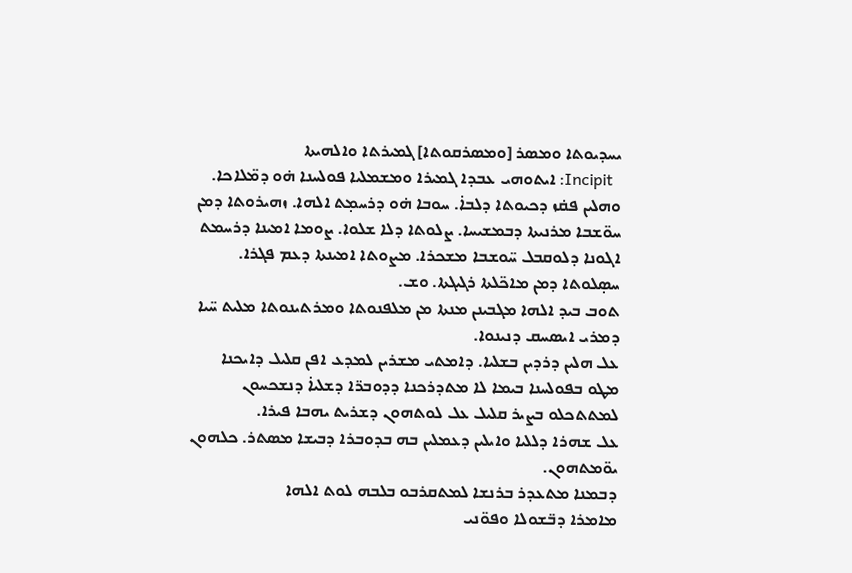ܝܚܕܝܘܬܐ ܘܡܣܪ [ܘܡܣܪܩܘܬܐ] ܓܡܝܪܬܐ ܘܐܠܗܝܬܐ
  Incipit: ܐܝܬܘܗܝ ܥܒܕܐ ܓܡܝܪܐ ܘܡܫܡܠܝܐ ܦܘܠܚܢܐ ܗ̇ܘ ܕܡ̈ܠܐܟܐ. ܘܗܠܝܢ ܦܩ̇ܙ ܕܟܝܘܬܐ ܕܠܒܐ̇. ܚܘܒܐ ܗ̇ܘ ܕܪܚܡ̣ܬ ܐܠܗܐ. ܙܗܝܪܘܬܐ ܕܡܢ ܚܘ̈ܫܒܐ ܡܪܢܝܬܐ ܕܒܡܫܝܚܐ. ܨܠܘܬܐ ܕܠܐ ܫܠܘܐ. ܨܘܡܐ ܐܡܝܢܐ ܕܪܚܡܬ ܐܓܘܢܐ ܕܠܘܩܒܠ ܚ̈ܘܫܒܐ ܡܫܟܪܐ. ܡܨܘܬܐ ܐܡܝܢܬܐ ܕܥܡ ܦܓܪܐ. ܚܣ̣ܠܘܬܐ ܕܡܢ ܡܐܟ̈ܠܬܐ ܪܓܝܓܬܐ. ܘܫ.
ܬܘܒ ܒܝܕ ܐܠܗܐ ܡܓܒܝܢܢ ܡܢܬܐ ܡܢ ܡܠܦܢܘܬܐ ܘܡܪܬܝܢܘܬܐ ܡܠܝܬ ܚ̈ܝܐ ܕܡܪܝ ܐܝܣܚܩ ܕܢܝܢܘܐ.
ܥܠ ܗܠܝܢ ܕܪܕܝܢ ܒܫܠܝܐ. ܕܐܡܬܝ ܡܫܪܝܢ ܠܡܕܥ ܐܦܢ ܩܠܝܠ ܕܐܝܟܢܐ ܡܛܘ ܒܦܘܠܚܢܐ ܒܝܡܐ ܠܐ ܡܬܕܪܟܢܐ ܕܕܘܒܪ̈ܐ ܕܫܠܝܐ̇ ܕܢܫܟܚܘܢ ܠܡܬܬܟܠܘ ܒܨܝܪ ܩܠܝܠ ܥܠ ܠܘܬܗܘܢ ܕܫܪܝܬ ܝܗܒܐ ܦܝܪܐ.
ܥܠ ܫܗܪܐ ܕܠܠܝܐ ܘܐܝܠܝܢ ܕܥܡܠܝܢ ܒܗ ܒܕܘܒܪܐ ܕܒܝܫܐ ܡܣܬܪ. ܟܠܗܘܢ ܝܘ̈ܡܬܗܘܢ.
ܕܒܡܢܐ ܡܬܥܕܪ ܒܪܢܫܐ ܠܡܬܩܪܒܘ ܒܠܒܗ ܠܘܬ ܐܠܗܐ
ܡܐܡܪܐ ܕܒ̈ܫܘܠܐ ܘܦܘ̈ܢܝ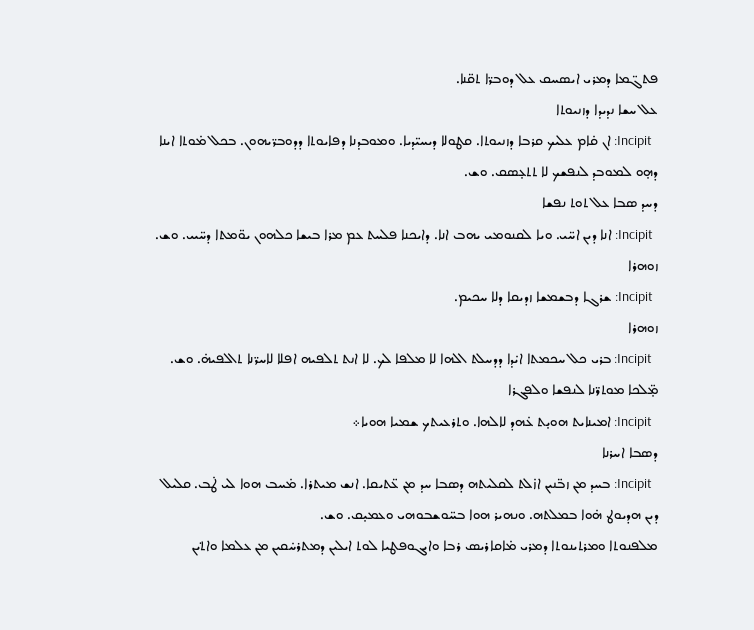ܦܬܓ̈ܡܐ ܕܡܪܝ ܐܝܣܚܩ ܥܠ ܕܘܒܪ̈ܐ ܬܩ̈ܢܐ.
ܥܠ ܚܫܐ ܢܕܝܕܐ ܕܙܢܝܘܬܐ
  Incipit: ܐܢ ܩ̇ܐܡ ܥܠܝܟ ܩܪܒܐ ܕܙܢܝܘܬܐ. ܩܛܘܠܐ ܕܝܚܝ̈ܕܝܐ. ܘܡܘܒܕܢܐ ܕܦܐܝܘܬܐ ܕܕܘܒܪ̈ܝܗܘܢ. ܒܟܠ ܡ̇ܘܬܐ ܐܝܢܐ ܕܗ̣ܘ ܠܡܘܒܕ ܠܢܦܫܟ ܠܐ ܬܬܥ̣ܣܩ. ܘܫ.
ܕܚܕ ܣܒܐ ܥܠ ܬܘܬ ܢܦܫܐ
  Incipit: ܐܢܐ ܕܝܢ ܐܚ̈ܝ. ܘܝܐ ܠܩܢܘܡܝ ܝܗܒ ܐܢܐ. ܕܐܝܟܢܐ ܦܠܚܬ ܥܡ ܡܪܐ ܒܝܫܐ ܟܠܗܘܢ ܝܘ̈ܡܬܐ ܕܚ̈ܝܝ. ܘܫ.
ܙܘܗܪܐ
  Incipit: ܫܪܓܐ ܕܒܫܡܫܐ ܙܕܝܩܐ ܕܠܐ ܚܟܝܡ.
ܙܘܗܪܐ
  Incipit: ܒܪܝ ܟܠ ܚܟܡܬܐ ܐܝ̇ܕܐ ܕܕܚܠܬ ܐܠܗܐ ܠܐ ܡܠܦܐ ܠܟ. ܠܐ ܐܢܬ ܬܠܦܝܗ ܐܦܠܐ ܠܐܚܪ̈ܢܐ ܬܐܠܦܝܗ̇. ܘܫ.
ܡ̣̈ܠܟܐ ܡܘܬܪ̈ܢܐ ܠܢܦܫܐ ܘܠܦܓܪܐ
  Incipit: ܐܡܝܢܐܝܬ ܗܘܝ̣ܬ ܥ̇ܗܕ ܠܐܠܗܐ. ܘܬܪܥܝܬܟ ܫܡܝܐ ܗܘܝܐ܀
ܕܣܒܐ ܐܚܪܢܐ
  Incipit: ܒܚܕ ܡܢ ܙܒ̈ܢܝܢ ܐܙ̇ܠܬ ܠܩܠܝܬܗ ܕܣܒܐ ܚܕ ܡܢ ܥ̈ܬܝܩܐ. ܐܢܫ ܡܝܬܪܐ. ܡ̇ܚܒ ܗܘܐ ܠܝ ܛ̇ܒ. ܩܠܝܠ ܕܝܢ ܗܕܝܘܛ ܗ̇ܘܐ ܒܡܠܬܗ. ܘܢܗܝܪ ܗܘܐ ܒܚ̈ܘܫܒܘܗܝ ܘܥܡܝ̣ܩ. ܘܫ.
ܡܠܦܢܘܬܐ ܘܡܪܬܝܢܘܬܐ ܕܡܪܝ ܡ̇ܐܩܐܪܝܣ ܪܒܐ ܘܐܝܓܘܦܛܝܐ ܠܘܬ ܐܝܠܝܢ ܕܡܬܪܚ̇ܩܝܢ ܡܢ ܥܠܡܐ ܘܐܬ݀ܝܢ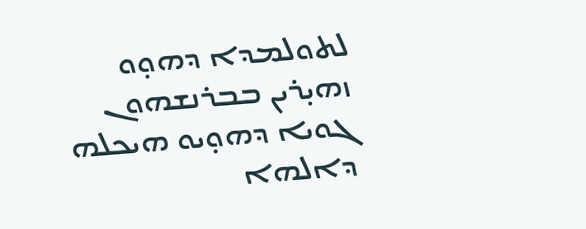ܠܬܘܠܡܕܐ ܕܗܘ̣ܘ ܙܗܝ̣ܪܝܢ ܒܒܪܢܫܗܘܢ ܓܘܝܐ ܕܗܘ̣ܝܘ ܗܝܟܠܗ ܕܐܠܗܐ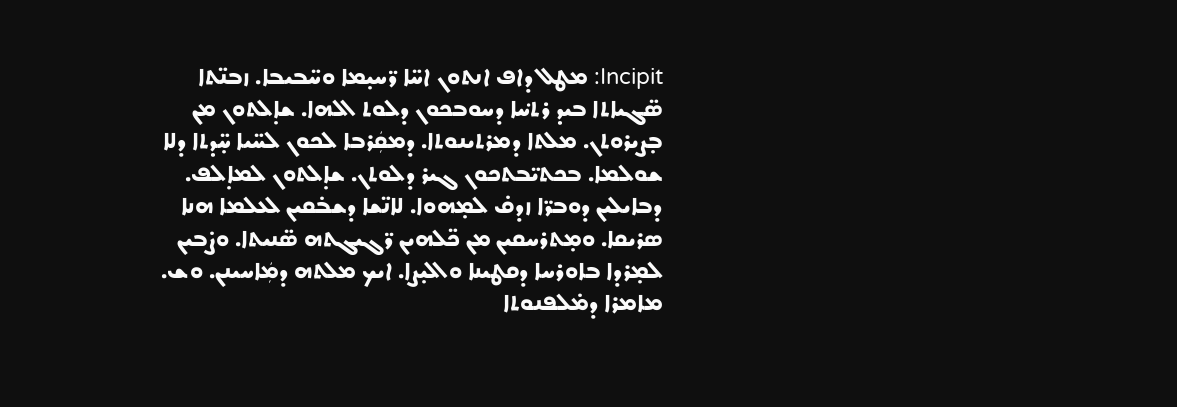Incipit: ܡܛܠ ܕܐܦ ܐܢܬܘܢ ܐܚ̈ܐ ܪ̈ܚܝ̣ܡܐ ܘܚ̈ܒܝܒܐ. ܙܒܢ̈ܬܐ ܣ̈ܓܝܐܬܐ ܒܝܕ ܪܬ݀ܚܐ ܕܚܘܒܟܘܢ ܕܠܘܬ ܐܠܗܐ. ܫܐ̣ܠܬܘܢ ܡܢ ܒ̣ܨܝܪܘܬܢ. ܡܠܬܐ ܕܡܪܬܝܢܘܬܐ. ܕܡܩܲܪܒܐ ܠܟܘܢ ܠܚ̈ܝܐ ܚ̣̈ܕܬܐ ܕܠܐ ܫܘܠܡܐ. ܒܟܬܝ̈ܒܬܟܘܢ ܓܝܪ ܕܠܘܬܢ. ܫܐ̣ܠܬܘܢ ܠܡܐ̣ܠܦ. ܕܒܐܝܠܝܢ ܕܘܒܪ̈ܐ ܙܕܩ̇ ܠܡ̣ܗܘܐ. ܠܐܢ̈ܫܐ ܕܫܒ̇ܩܝܢ ܠܥܠܡܐ ܗܢܐ ܣܪܝܩܐ. ܘܡ̣ܬܪܚܩܝܢ ܡܢ ܟ̈ܠܗܝܢ ܪ̈ܓܝܓܬܗ ܣ̈ܢܝܬܐ. ܘܨ̇ܒܝܢ ܠܡ̣ܪܕܐ ܒܐܘܪܚܐ ܕܩܛܝܢܐ ܘܐܠܝ̣ܨܐ. ܐܝܟ ܡܠܬܗ ܕܡܲܐܚܝܢܢ. ܘܫ.
ܡܐܡܪܐ ܕܡ̇ܠܦܢܘܬܐ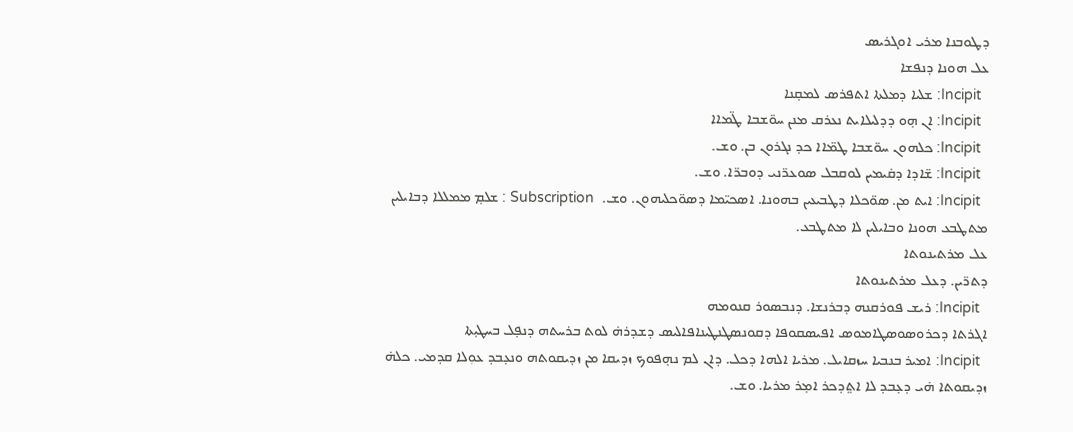ܕܛܘܒܢܐ ܡܪܝ ܐܘܓܪܝܣ
ܥܠ ܗܘܢܐ ܕܢܦܫܐ
  Incipit: ܫܠܝܐ ܕܡܠܬܐ ܐܬܦܪܣ ܠܡܩ̣ܢܐ
  Incipit: ܐܢ ܗ̣ܘ ܕܕܠܝܠܐܝܬ ܢܥܪܩ ܡܢܢ ܚܘ̈ܫܒܐ ܛ̈ܡܐܐ
  Incipit: ܟܠܗܘܢ ܚܘ̈ܫܒܐ ܛܡ̈ܐܐ ܟܕ ܢܓܪܘܢ ܒܢ. ܘܫ.
  Incipit: ܫ̈ܐܕܐ ܕܩ̇ܝܡܝܢ ܠܘܩܒܠ ܣܘܥܪ̈ܢܝ ܕܘܒܪ̈ܐ. ܘܫ.
  Incipit: ܐܝܬ ܡܢ. ܣܘ̈ܟܠܐ ܕܛܒܝܥܝܢ ܒܗܘܢܐ. ܐܣܟܝ̈ܡܐ ܕܣܘ̈ܟܠܝܗܘܢ. ܘܫ.  Subscription : ܫܠܡ̣ ܡܡܠܠܐ ܕܒܐܝܠܝܢ ܡܬܛܒܥ ܗܘܢܐ ܘܒܐܝܠܝܢ ܠܐ ܡܬܛܒܥ.
ܥܠ ܡܪܬܝܢܘܬܐ
ܕܬܪ̈ܝܢ. ܕܥܠ ܡܪܬܝܢܘܬܐ
  Incipit: ܪܝܫ ܦܘܪܩܢܗ ܕܒܪܢܫܐ. ܕܢܒܣܘܪ ܩܢܘܡܗ
ܐܓܪܬܐ ܕܟܪܘܣܘܣܛܐܡܘܣ ܐܦܝܣܩܘܦܐ ܕܩܘܢܣܛܢܛܝܢܐܦܐܠܝܣ ܕܫܕܪܗ̇ ܠܘܬ ܒܪܚܬܗ ܕܢܦ̣ܠ ܒܚܛܝ̣ܬܐ
  Incipit: ܐܡܝܪ ܒܢܒܝܐ ܚܙܩܐܝܠ. ܡܪܝܐ ܐܠܗܐ ܕܟܠ. ܕܐܢ ܠܡ ܢܗ̣ܦܘܟ ܙܕܝܩܐ ܡܢ ܙܕܝܩܘܬܗ ܘܢܥ̣ܒܕ ܥܘܼܠܐ ܩܕܡܝ. ܟܠܗ̇ ܙܕܝܩܘܬܐ ܗ̇ܝ ܕܥ̣ܒܕ ܠܐ ܐܬ݀ܕܟܪ ܐܡ̣ܪ ܡܪܝܐ. ܘܫ.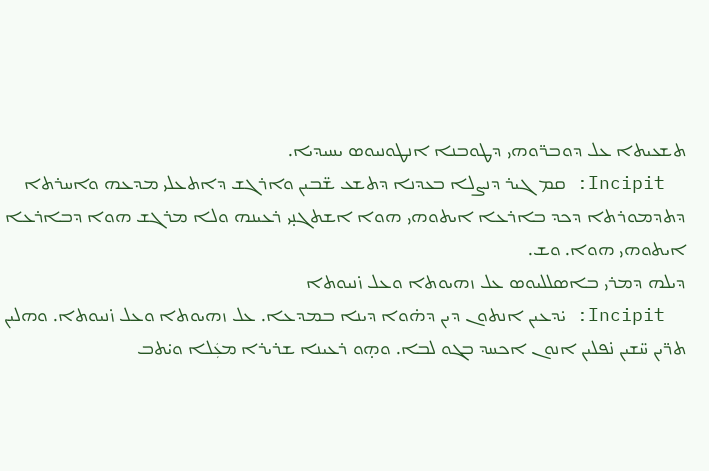ܬܫܥܝܬܐ ܥܠ ܕܘܒܪ̈ܘܗܝ ܕܛܘܒܢܐ ܐܢܛܘܢܝܘܣ ܝܚܝܕܝܐ.
  Incipit: ܩܡ ܓܝܪ ܕܢܨܠܐ ܒܥܕܢܐ ܕܬܫܥ ܫ̈ܒܝܢ ܘܐܪܓܫ ܕܐܬܥܠܝ ܡܕܥܗ ܘܐܚܪܬܐ ܕܬܕܡܘܪܬܐ ܕܟܕ ܒܐܪܥܐ ܐܝܬܘܗܝ ܗܘܐ ܐܫܬܓܢ̣ܝ ܪܥܝܢܗ ܘܠܐ ܡܪܓܫ ܗܘܐ ܕܒܐܪܥܐ ܐܝܬܘܗܝ ܗܘܐ. ܘܫ.
ܕܝܠܗ ܕܡܪܝ ܒܐܣܠܠܝܘܣ ܥܠ ܙܗܝܘܬܐ ܘܥܠ ܙ̇ܢܝܘܬܐ
  Incipit: ܝ̇ܕܥܝܢ ܐܢܬܘܢ ܕܝܢ ܕܗ̇ܘܐ ܕܝܢܐ ܒܡܕܥܐ. ܥܠ ܙܗܝܘܬܐ ܘܥܠ ܙ̇ܢܝܘܬܐ. ܘܗܠܝܢ ܬܪ̈ܝܢ ܚ̈ܫܝܢ ܢ̇ܦܠܝܢ ܐܢܘܢ ܐܟܚܕ ܒܓܘ ܠܒܐ. ܘܗ̣ܘ ܪܥܝܢܐ ܫܪܝܪܐ ܡܥܲܠܐ ܘܝ̇ܬܒ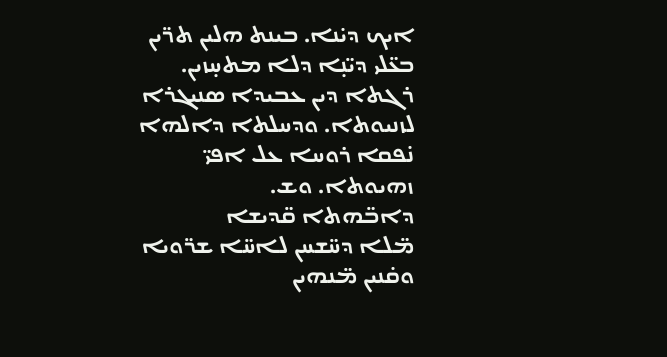ܐܝܟ ܕܝ̇ܢܐ. ܒܝܢܬ ܗܠܝܢ ܬܪ̈ܝܢ ܒܥ̈ܠܝ ܕܝ̈ܢ̣ܐ ܕܠܐ ܡܬܚ̣ܙܝܢ. ܪܓܬܐ ܕܝܢ ܥܒܝܕܐ ܣܢܝܓܪܐ ܠܙܢܝܘܬܐ. ܘܕܚܠܬܐ ܕܐܠܗܐ ܢ̇ܦܩܐ ܪܘܚܐ ܥܠ ܐܦܝ̈ ܙܗܝܘܬܐ. ܘܫ.
ܕܐܒ̈ܗܬܐ ܩ̈ܕܝܫܐ
ܡ̈ܠܐ ܕܚ̈ܫܚܢ ܠܐܚ̈ܐ ܫܪ̈ܘܝܐ ܘܩ̇ܢܝܢ ܡ̈ܢܗܝܢ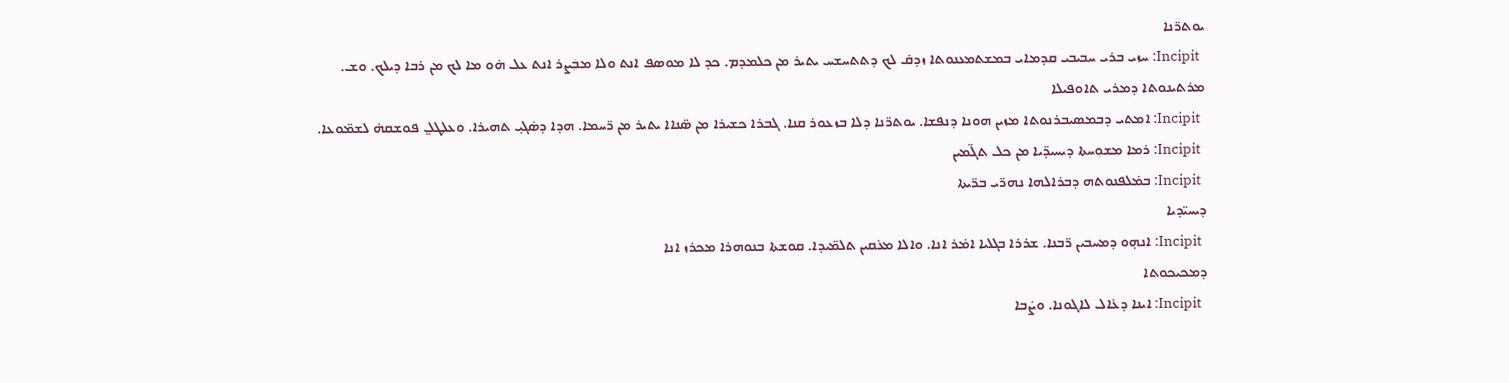ܝܘܬܪ̈ܢܐ
  Incipit: ܚܙܝ ܒܪܝ ܚܒܝܒܝ ܩܕܡܐܝ ܒܡܫܬܡܥܢܘܬܐ ܙܕܩ̇ ܠܟ ܕܬܬܚܫܚ ܝܬܝܪ ܡܢ ܟܠܡܕܡ. ܟܕ ܠܐ ܡܘܣܦ ܐܢܬ ܘܠܐ ܡܒܲܨܪ ܐܢܬ ܥܠ ܗ̇ܘ ܡܐ ܠܟ ܡܢ ܪܒܐ ܕܝܠܟ. ܘܫ.
ܡܪܬܝܢܘܬܐ ܕܡܪܝ ܬܐܘܦܝܠܐ
  Incipit: ܐܡܬܝ ܕܒܡܣܝܒܪܢܘܬܐ ܡܙܝܢ ܗܘܢܐ ܕܢܦܫܐ. ܝܘܬܪ̈ܢܐ ܕܠܐ ܒܙܥܘܪ ܩܢܐ. ܓܒܪܐ ܟܫܝܪܐ ܡܢ ܣ̈ܢܐܐ ܝܬܝܪ ܡܢ ܪ̈ܚܡܐ. ܗܕܐ ܕܣ̇ܓܝ̣ ܬܗܝܪܐ. ܘܥܠܛܠ̤ ܦܘܫܩܗ̇ ܠܫܡ̈ܘܥܐ.
  Incipit: ܪܡܐ ܡܫܘܼܚܬܐ ܕܝܚܝܕ̈ܝܐ ܡܢ ܟܠ ܬܓ̈ܡܝܢ
  Incipit: ܒܡ̇ܠܦܢܘܬܗ ܕܒܪܐܠܗܐ ܢܗܪ̈ܝ ܒܪ̈ܝܬܐ
ܕܝܚܝ̈ܕܝܐ
  Incipit: ܐܢܗ̣ܘ ܕܡܚܒܝܢ ܪ̈ܒܢܐ. ܫܪܪܐ ܒܓܠܝܐ ܐܡ̇ܪ ܐܢܐ. ܘܐܠܐ ܡܥ̇ܩܝܢ ܬܠܡ̈ܝܕܐ. ܩܘܫܬܐ ܒܢܘܗܪܐ ܡܟܪܙ ܐܢܐ
ܕܡܟܝܟܘܬܐ
  Incipit: ܐܝܢܐ ܕܥ̇ܐܠ ܠܐܓܘܢܐ. ܘܨ̇ܒܐ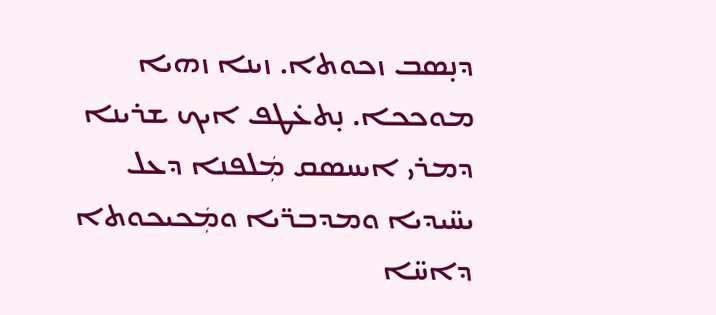ܕܢ̣ܣܒ ܙܟܘܬܐ. ܙܝܢܐ ܙܗܝܐ ܡܘܟܟܐ. ܢ̣ܬܥ̇ܛܦ ܐܝܟ ܫܪܝܢܐ
ܕܡܪܝ ܐܝܚܣܩ ܡܲܠܦܢܐ ܕܥܠ ܝܚ̈ܝܕܝܐ ܘܡܕܒܪ̈ܝܐ ܘܡܲܟܝܟܘܬܐ ܕܐܚ̈ܐ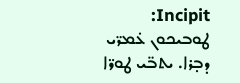Incipit: ܛܘܒܝܟܘܢ ܥ̇ܡܪ̈ܝ ܕܒ̣ܪܐ. ܝܬܒ̈ܝ ܛܘܪ̈ܐ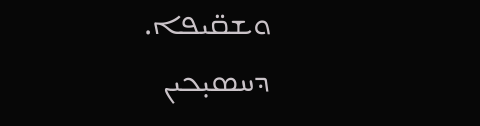ܘܫܩ̈ܝܦܐ. ܕܚܣܝ̣ܟܝܢ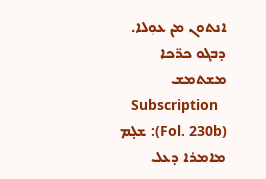ܐܢܬܘܢ ܡܢ ܥܘܼܠܐ. ܕܒܓܘ ܟܪ̈ܟܐ ܡܫܬܡܫ
  Subscription (Fol. 230b): ܫܠ̣ܡ ܡܐܡܪܐ ܕܥܠ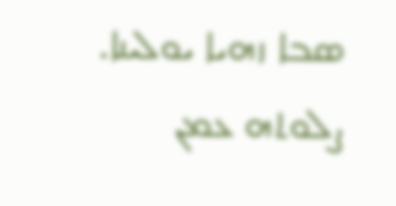ܣܒܐ ܙܗܝܐ ܝܘܠܝܢܐ. ܨܠܘܬܗ ܥܡܢ